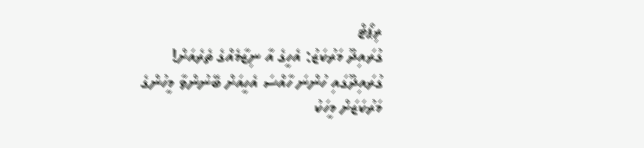ރިޕޯޓް
ގުރައިދޫ މަރުކަޒު: އެހީގެ އާ ނިޒާމެއްގެ ތެރެއަށް!
ގުރައިދޫގައި ހުންނަ ހާއްސަ އެހީއަށް ބޭނުންވާ މީހުންގެ މަރުކަޒަށް މީހަކު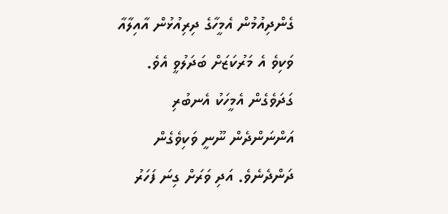ގެންދިއުމުން އެމީހާގެ ދިރިއުޅުން އާއިލާއާ ވަކިވެ އެ މަރުކަޒަށް ބަދަލުވީ އެވެ. ގަދަވެގެން އެމީހަކު އެނބުރި އަންނަންދެން ނޫނީ ވަކިވެގެން ދަންދެނެވެ. އަދި ވަރަށް ގިނަ ފަހަރު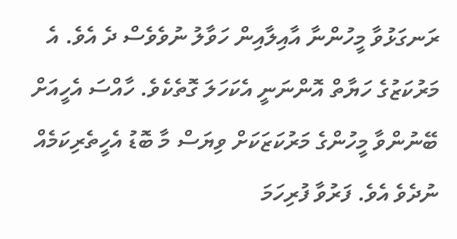ރަނގަޅުވާ މީހުންނާ އާއިލާއިން ހަވާލު ނުވެވެސް ދެ އެވެ. އެ މަރުކަޒުގެ ހަޔާތް އޮންނަނީ އެކަހަލަ ގޮތެކެވެ. ހާއްސަ އެހީއަށް ބޭނުންވާ މީހުންގެ މަރުކަޒަކަށް ވިޔަސް މާ ބޮޑު އެހީތެރިކަމެއް ނުދެވެ އެވެ. ފަރުވާ ފުރިހަމަ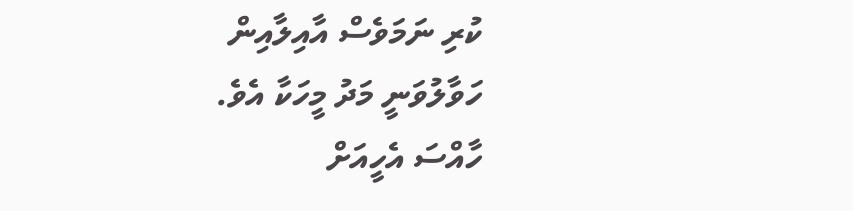ކުރި ނަމަވެސް އާއިލާއިން ހަވާލުވަނީ މަދު މީހަކާ އެވެ.
ހާއްސަ އެހީއަށް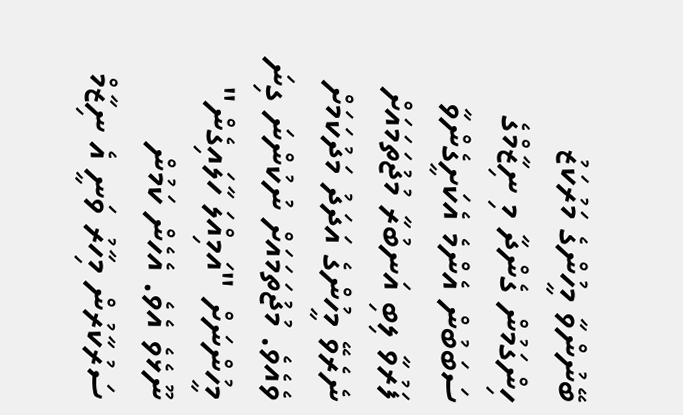ބޭނުންވާ މީހުންގެ މަރުކަޒު ހިންގަމުން ގެންދާ މި ނިޒާމްގެ ސަބަބުން އެންމެ އެކަށީގެންވާ ފަރުވާ ލިބި އަނބުރާ މުޖުތަމައަށް ނެރެވޭ މީހުންގެ އަދަދު މަދުކަމަށް ވެއެވެ. މުޖުތަމައަށް ނުކުންނަ ގިނަ މީހުންނަށް "އަމިއްލަ ހާލައިގެން" ނޫޅެވެ އެވެ. އެހެން ކަމުން ސަރުކާރުން މިހާރު ވަނީ އެ ނިޒާމް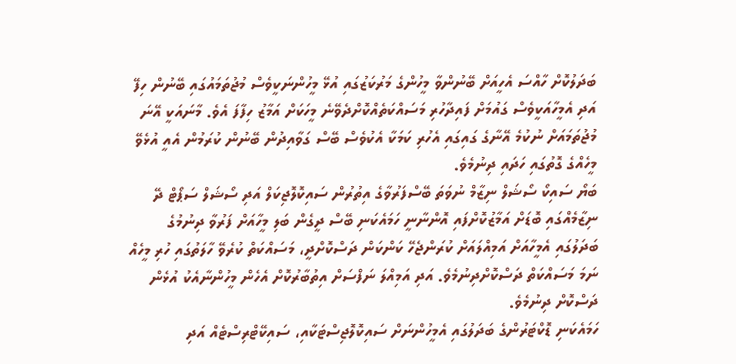ބަދަލުކޮށް ހާއްސަ އެހީއަށް ބޭނުންވާ މީހުންގެ މަރުކަޒުގައި އުޅޭ މީހުންނަކީވެސް މުޖުތަމައުގައި ބޭނުން ހިފޭ އަދި އެމީހާއަކީވެސް ގައުމަށް ފައިދާހުރި މަސައްކަތެއްކޮށްދެވޭނެ މީހަކަށް އަމާޒު ހިފާފަ އެވެ. މާނައަކީ އޭނަ މުޖުތަމައަށް ނުކުމެ އޭނާގެ ގައިގައި އެހުރި ކަމަކާ އެކުވެސް ބޭސް ގަވާއިދުން ބޭނުން ކުރަމުން އެއީ އުޅެވޭ މީހެއްގެ ގޮތުގައި ހަދައި ދިނުމެވެ.
ބަޔޯ ސައިކޯ ސޯޝަލް ނިޒާމް ނުވަތަ ބޭސްފަރުވާގެ އިތުރުން ސައިކޮލޮޖިކަލް އަދި ސޯޝަލް ސަޕޯޓް ދޭ ނިޒާމެއްގައި ބޮޑަށް އަމާޒުކޮށްފައި އޮންނާނީ ހަމައެކަނި ބޭސް ދީގެން ބަލި މީހާއަށް ފަރުވާ ދިނުމުގެ ބަދަލުގައި އެމީހާއަށް އަމިއްލައަށް ކުރަންޖެހޭ ކަންކަން ދަސްކޮށްދީ، މަސައްކަތް ކުރެވޭ ހާލަތުގައި ހުރި މީހެއް ނަމަ މަސައްކަތް ދަސްކޮށްދިނުމެވެ. އަދި އަމިއްލަ ނަފްސަށް އިތުބާރުކޮށް އެހެން މީހުންނާއެކު އުޅެން ދަސްކޮށް ދިނުމެވެ.
ހަމައެކަނި ޑޮކްޓަރުންގެ ބަދަލުގައި އެމީހުންނަށް ސައިކޮލޮޖިސްޓަކާއި، ސައިކޭޓްރިސްޓެއް އަދި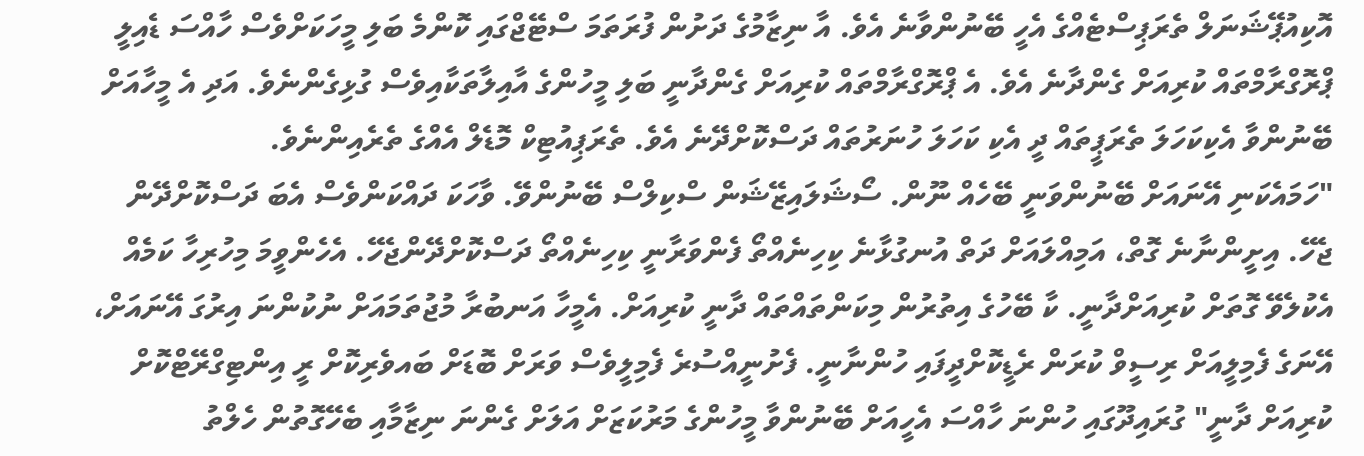އޮކިއުޕޭޝަނަލް ތެރަޕިސްޓެއްގެ އެހީ ބޭނުންވާނެ އެވެ. އާ ނިޒާމުގެ ދަށުން ފުރަތަމަ ސްޓޭޖްގައި ކޮންމެ ބަލި މީހަކަށްވެސް ހާއްސަ ޑެއިލީ ޕްރޮގްރާމްތައް ކުރިއަށް ގެންދާނެ އެވެ. އެ ޕްރޮގްރާމްތައް ކުރިއަށް ގެންދާނީ ބަލި މީހުންގެ އާއިލާތަކާއިވެސް ގުޅިގެންނެވެ. އަދި އެ މީހާއަށް ބޭނުންވާ އެކިކަހަލަ ތެރަޕީތައް ދީ އެކި ކަހަލަ ހުނަރުތައް ދަސްކޮށްދޭނެ އެވެ. ތެރަޕިއުޓިކް މޮޑެލް އެއްގެ ތެރެއިންނެވެ.
"ހަމައެކަނި އޭނައަށް ބޭނުންވަނީ ބޭހެއް ނޫން. ސޯޝަލައިޒޭޝަން ސްކިލްސް ބޭނުންވޭ. ވާހަކަ ދައްކަންވެސް އެބަ ދަސްކޮށްދޭން ޖެހޭ. އިށީންނާނެ ގޮތް، އަމިއްލައަށް ދަތް އުނގުޅާނެ ކިހިނެއްތޯ ފެންވަރާނީ ކިހިނެއްތޯ ދަސްކޮށްދޭންޖެހޭ. އެހެންވީމަ މިހުރިހާ ކަމެއް އެކުލެވޭ ގޮތަށް ކުރިއަށްދާނީ. ކާ ބޭހުގެ އިތުރުން މިކަންތައްތައް ދާނީ ކުރިއަށް. އެމީހާ އަނބުރާ މުޖުތަމައަށް ނުކުންނަ އިރުގަ އޭނައަށް، އޭނަގެ ފެމިލީއަށް ރިސީވް ކުރަން ރެޑީކޮށްދީފައި ހުންނާނީ. ފެށުނީއްސުރެ ފެމިލީވެސް ވަރަށް ބޮޑަށް ބައވެރިކޮށް ރީ އިންޓިގްރޭޓްކޮށް ކުރިއަށް ދާނީ" ގުރައިދޫގައި ހުންނަ ހާއްސަ އެހީއަށް ބޭނުންވާ މީހުންގެ މަރުކަޒަށް އަލަށް ގެންނަ ނިޒާމާއި ބެހޭގޮތުން ހެލްތު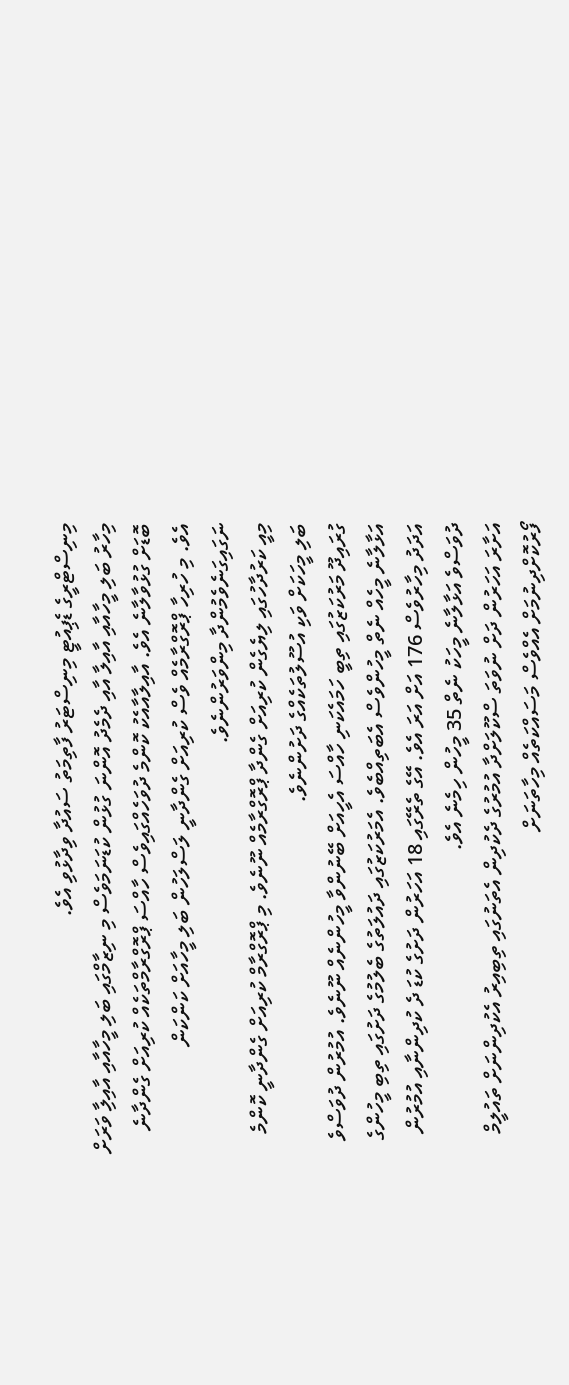މިނިސްޓްރީގެ ޑެޕިއުޓީ މިނިސްޓަރު ފާތިމަތު ސައުދާ ވިދާޅުވި އެވެ.
މިހާރު ބަލި މީހާއާއި އާއިލާ އާއި ދެމެދު އޮންނަ ގުޅުން ކުޑަނަމަވެސް މި ނިޒާމްގައި ބަލި މީހާއާއި އާއިލިާ ވަރަށް ބޮޑަށް ގުޅުވާލާނެ އެވެ. އާއިލާއާއެކު ކޮންމެ ދުވަހެއްގައިވެސް ހާއްސަ ޕްރޮގްރާމްތަކެއް ކުރިއަށް ގެންދާނެ އެވެ. މި ހުރިހާ ޕްރޮގްރާމެއް ވެސް ކުރިއަށް ގެންދާނީ ލަސްލަހުން ބަލި މީހާއަށް ކަންކަން ނަގައިގަނެވެމުންދާ މިންވަރުންނެވެ.
މިއީ ކަރުދާހުގައި ލިޔެގެން ކުރިއަށް ގެންދާ ޕްރޮގްރާމެއް ނޫނެވެ. މި ޕްރޮގްރާމް ކުރިއަށް ގެންދާނީ ކޮންމެ ބަލި މީހަކަށް ވަކި އުސޫލުތަކެއްގެ ދަށުންނެވެ.
ގުރައިދޫ މަރުކަޒުގައި ތިބީ ހަމައެކަނި ހާއްސަ އެހީއަށް ބޭނުންވާ މީހުންނެއް ނޫނެވެ. އުމުރުން ދުވަސްވެ އަޅާލާނެ މީހެއް ނެތް މީހުންވެސް އެބަތިއްބެވެ. އެމަރުކަޒުގައި ދައުލަތުގެ ބެލުމުގެ ދަށުގައި ތިބި މީހުންގެ އަދަދު މިހާރުވެސް 176 އަށް އަރަ އެވެ. އޭގެ ތެރޭގައި 18 އަހަރުން ދަށުގެ ކުޑަ ދެ ކުދިންނާއި އުމުރުން ދުވަސްވެ އަޅާލާނެ މީހަކު ނެތް 35 މީހުން ހިމެނެ އެވެ.
އަށާރަ އަހަރުން ދަށް ނުވަތަ ސްކޫލަށްދާ އުމުރުގެ ދެކުދިން އެތަނުގައި ތިބިއިރު އެކުދިންނަށް ތައުލީމް ފޯރުކޮށްދިނުމަށް އެއްވެސް މަސައްކަތެއް މިހާތަނަށް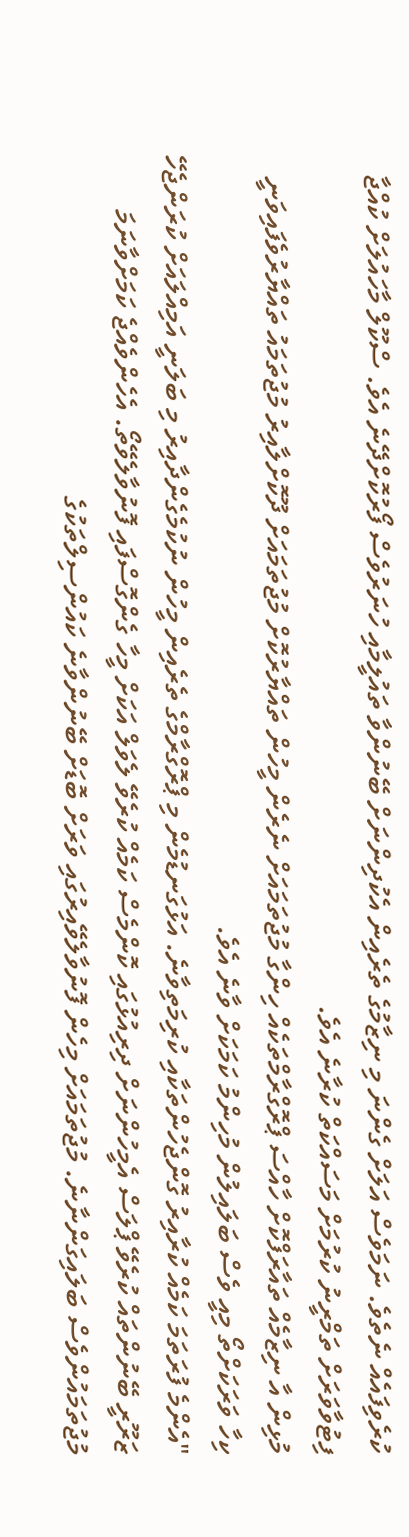ކުރެވިފައެއް ނެތެވެ. ނަމަވެސް އަލަށް ގެންނަ މި ނިޒާމުގެ ތެރެއިން އެކުދިންނަށް ބޭނުންވާ ތައުލީމާއި ހުނަރުވެސް ފޯރުކޮށްދޭނެ އެވެ. ސްކޫލް މާހައުލަށް ކުއްޖާ ފިޓުވާވަރަށް ތަމްރީނު ކުރުމަށް މަސައްކަތް ކުރާނެ އެވެ.
މުޅިން އާ ނިޒާމެއް ތައާރަފްކޮށް ހާއްސަ ޕްރޮގްރާމްތަކެއް ހިންގާ މުޖުތަމައަށް ނެރެން މީހުން ތައްޔާރުކޮށް މުޖުތަމައަށް ދޫކޮށްލާއިރު މުޖުތަމައު ތައްޔާރުވެފައިވަނީ ކިހާ ވަރަކަށްތޯ މިއީ ވެސް ބަލައިލުން މުހިންމު ކަމަކަށް ވާނެ އެވެ.
"އެންމެ ފުރަތަމަ ކަމެއް ކުރާއިރު ގޮންޖެހުންތަކާއި ކުރިމަތިވާނެ. އަޅުގަނޑުމެން މި ޕްރޮގްރާމްގެ ތެރެއިން މީހުން ނުކުމެގެންދާއިރު މި ބަލަނީ އަމިއްލައަށް ކުރަންޖެހޭ ޒަރޫރީ ބޭނުންތައް ކުރެވޭ ޕްލަސް އެމީހުންނަށް ދިރިއުޅުގައި ކޮންމެސް ކަމެއް ކުރެވޭ ލެވަލް އަކަށް މީހާ ގެންގޮސްފައި ފޮނުވާލެވޭތޯ. އެހެންވެއްޖެ ކަމަށްވާނަމަ މުޖުތަމައުންވެސް ބަލައިގަންނާނެ. މުޖުތަމައަށް މިހެން ފޮނުވާލެވޭއިރުގައި ވަރަށް ބޮޑަށް ބޭނުންވާނެ ކައުންސިލްތަކުގެ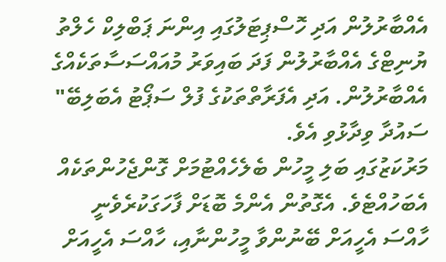އެއްބާރުލުން އަދި ހޮސްޕިޓަލުގައި އިންނަ ޕަބްލިކް ހެލްތު ޔުނިޓްގެ އެއްބާރުލުން ފަދަ ބައިވަރު މުއައްސަސާތަކެއްގެ އެއްބާރުލުން. އަދި އެފަރާތްތަކުގެ ފުލް ސަޕޯޓު އެބަލިބޭ" ސައުދާ ވިދާޅުވި އެވެ.
މަރުކަޒުގައި ބަލި މީހުން ބެލެހެއްޓުމަށް ގޮންޖެހުންތަކެއް އެބަހުއްޓެވެ. އެގޮތުން އެންމެ ބޮޑަށް ފާހަގަކުރެވެނީ ހާއްސަ އެހީއަށް ބޭނުންވާ މީހުންނާއި، ހާއްސަ އެހީއަށް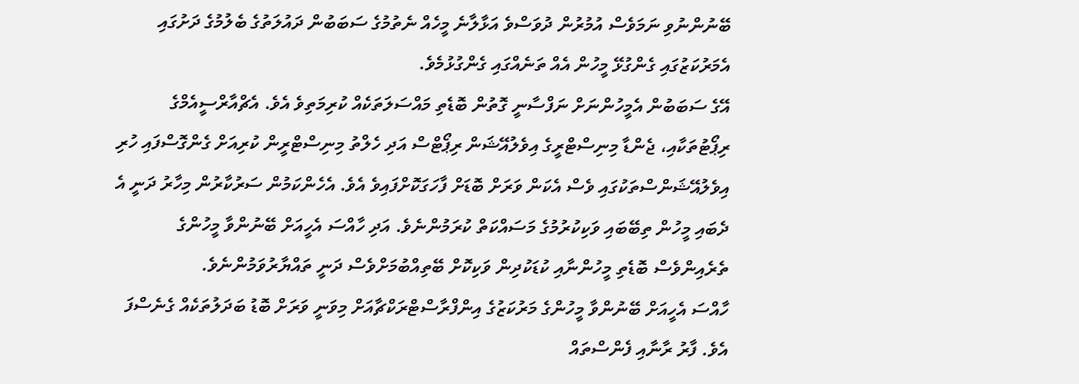ބޭނުންނުވި ނަމަވެސް އުމުރުން ދުވަސްވެ އަޅާލާނެ މީހެއް ނެތުމުގެ ސަބަބުން ދައުލަތުގެ ބެލުމުގެ ދަށުގައި އެމަރުކަޒުގައި ގެންގުޅޭ މީހުން އެއް ތަނެއްގައި ގެންގުޅުމެވެ.
އޭގެ ސަބަބުން އެމީހުންނަށް ނަފްސާނީ ގޮތުން ބޮޑެތި މައްސަލަތަކެއް ކުރިމަތިވެ އެވެ. އެޗްއާރްސީއެމްގެ ރިޕޯޓުތަކާއި، ޖެންޑާ މިނިސްޓްރީގެ އިވެލުއޭޝަން ރިޕޯޓްސް އަދި ހެލްތު މިނިސްޓްރީން ކުރިއަށް ގެންގޮސްފައި ހުރި އިވެލުއޭޝަންސްތަކުގައި ވެސް އެކަން ވަރަށް ބޮޑަށް ފާހަގަކޮށްފައިވެ އެވެ. އެހެންކަމުން ސަރުކާރުން މިހާރު ދަނީ އެ ދެބައި މީހުން ތިބޭބައި ވަކިކުރުމުގެ މަސައްކަތް ކުރަމުންނެވެ. އަދި ހާއްސަ އެހީއަށް ބޭނުންވާ މީހުންގެ ތެރެއިންވެސް ބޮޑެތި މީހުންނާއި ކުޑަކުދިން ވަކިކޮށް ބޭތިއްބުމަށްވެސް ދަނީ ތައްޔާރުވަމުންނެވެ.
ހާއްސަ އެހީއަށް ބޭނުންވާ މީހުންގެ މަރުކަޒުގެ އިންފްރާސްޓްރަކްޗާއަށް މިވަނީ ވަރަށް ބޮޑު ބަދަލުތަކެއް ގެނެސްފަ އެވެ. ފާރު ރާނާއި ފެންސްތައް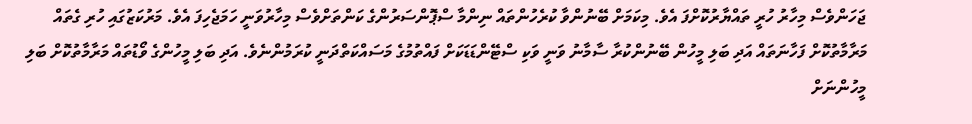ޖަހަންވެސް މިހާރު ހުރީ ތައްޔާރުކޮށްފަ އެވެ. މިކަމަށް ބޭނުންވާ ކުރެހުންތައް ނިންމާ ސްޕޮންސަރުންގެ ކަންތަށްވެސް މިހާރުވަނީ ހަމަޖެހިފަ އެވެ. މަރުކަޒުގައި ހުރި ގެތައް މަރާމާތުކޮށް ފަހާނަތައް އަދި ބަލި މީހުން ބޭނުންކުރާ ސާމާނު ވަނީ ވަކި ސްޓޭންޑަޑަކަށް ފައްތުމުގެ މަސައްކަތްދަނީ ކުރަމުންނެވެ. އަދި ބަލި މީހުންގެ ވޯޑުތައް މަރާމާތުކޮށް ބަލި މީހުންނަށް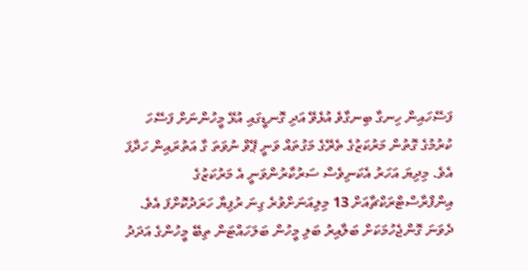ފަސޭހައިން ހިނގާ ބިނގާވެ އުޅެވޭ އަދި ގޮނޑީގައި އުޅޭ މީހުންނަށް ފަސޭހަ ކުރުމުގެ ގޮތުން މަރުކަޒުގެ ތެރޭގެ މަގުތައް ވަނީ ޕޭވް ނުވަތަ ގާ އަތުރައިން ހަދާފަ އެވެ. މިދިޔަ އަހަރު އެކަނިވެސް ސަރުކާރުންވަނީ އެ މަރުކަޒުގެ އިންފްރާސްޓްރަކްޗާއަށް 13 މިލިއަނަށްވުރެ ގިނަ ރުފިޔާ ހަރަދުކޮށްފަ އެވެ.
ދެވަނަ ގޮންޖެހުމަކަށް ބަލާއިރު ބަލި މީހުން ބަލަހައްޓަން ތިބޭ މީހުންގެ އަދަދު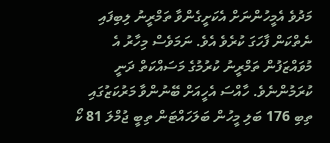މަދުވެ އެމީހުންނަށް އެކަށީގެންވާ ތަމްރީނު ލިބިފައި ނެތްކަން ފާހަގަ ކުރެވެ އެވެ. ނަމަވެސް މިހާރު އެ މުވައްޒަފުން ތަމްރީނު ކުރުމުގެ މަސައްކަތް ދަނީ ކުރަމުންނެވެ. ހާއްސަ އެހީއަށް ބޭނުންވާ މަރުކަޒުގައި ތިބި 176 ބަލި މީހުން ބަލަހައްޓަން ތިބީ ޖުމްލަ 81 ކޯ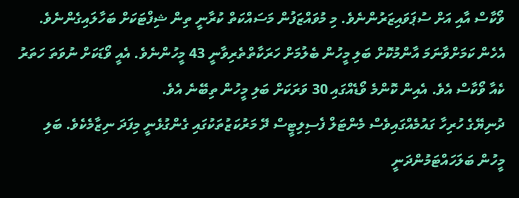ވޯކާސް އާއި އަށް ސުޕަވައިޒަރުންނެވެ. މި މުވައްޒަފުން މަސައްކަތް ކުރާނީ ތިން ޝިފްޓަކަށް ބަހާލައިގެންނެވެ. އެހެން ކަމަށްވާނަމަ އާންމުކޮށް ބަލި މީހުން ބެލުމަށް ހަރަކާތްތެރިވާނީ 43 މީހުންނެވެ. އެއީ ވޯޑަކަށް ނުވަތަ ހަތަރު ކެއާ ވޯކާސް އެވެ. އެއިން ކޮންމެ ވޯޑެއްގައި 30 ވަރަކަށް ބަލި މީހުން ތިބޭނެ އެވެ.
ދުނިޔޭގެ ހުރިހާ ގައުމެއްގައިވެސް މެންޓަލް ފެސިލިޓީސް ދޭ މަރުކަޒުތަކުގައި ގެންގުޅެނީ މިފަދަ ނިޒާމެކެވެ. ބަލި މީހުން ބަލަހައްޓަމުންދަނީ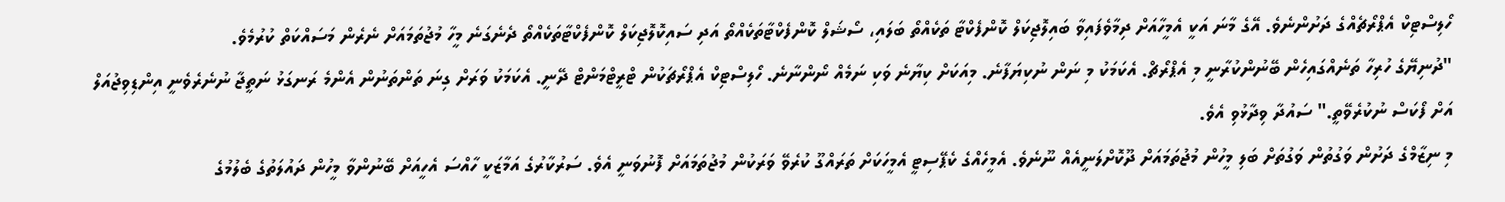ހޯލިސްޓިކް އެޕްރޯޗެއްގެ ދަށުންނެވެ. އޭގެ މާނަ އަކީ އެމީހާއަށް ދިމާވެފައިވާ ބައިލޮޖިކަލް ކޮންފެކްޓާ ތަކެއްތޯ ބަލައި، ސޯޝަލް ކޮންފެކްޓާތަކެއްތޯ އަދި ސައިކޮލޮޖިކަލް ކޮންފެކްޓާތަކެއްތޯ ދެނެގަނެ މީހާ މުޖުތަމައަށް ނެރެން މަސައްކަތް ކުރުމެވެ.
"ދުނިޔޭގެ ހުރިހާ ތަނެއްގައިހެން ބޭނުންކުރާނީ މި އެޕްރޯޗް. އެކަމަކު މި ނަން ނުކިޔަފާނެ. މިއަކަށް ކިޔާނެ ވަކި ނަމެއް ނޯންނާނެ. ހޯލިސްޓިކް އެޕްރޯޗަކުން ޓްރީޓްމަންޓް ދޭނީ. އެކަމަކު ވަރަށް ގިނަ ތަންތަނުން އެންމެ ރަނގަޅު ނަތީޖާ ނުނެރެވެނީ އިންޑިވިޖުއަލް އަށް ފޯކަސް ނުކުރެވޭތީ." ސައުދާ ވިދާޅުވި އެވެ.
މި ނިޒާމްގެ ދަށުން ވަގުތުން ވަގުތަށް ބަލި މީހުން މުޖުތަމައަށް ދޫކޮށްލަނީއެއް ނޫނެވެ. އެމީހެއްގެ ކެޕޭސިޓީ އެމީހަކަށް ތަރައްގޫ ކުރެވޭ ވަރަކުން މުޖުތަމައަށް ފޮނުވަނީ އެވެ. ސަރުކާރުގެ އަމާޒަކީ ހާއްސަ އެހީއަށް ބޭނުންވާ މީހުން ދައުލަތުގެ ބެލުމުގެ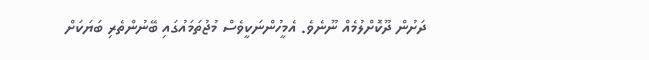ދަށުން ދޫކޮށްލުމެއް ނޫނެވެ. އެމީހުންނަކީވެސް މުޖުތަމައުގައި ބޭނުންތެރި ބަޔަކަށް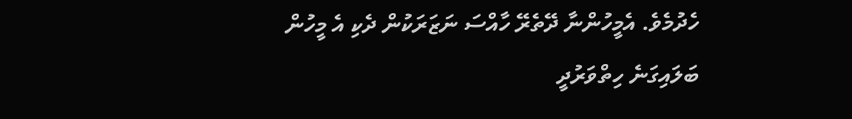ހެދުމެވެ. އެމީހުންނާ ދޭތެރޭ ހާއްސަ ނަޒަރަކުން ދެކި އެ މީހުން ބަލައިގަނެ ހިތްވަރުދީ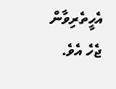އެހީތެރިވާން ޖެހެ އެވެ.